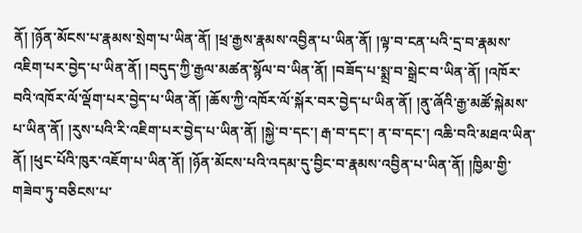ནོ། །ཉོན་མོངས་པ་རྣམས་སྲེག་པ་ཡིན་ནོ། །ཕྲ་རྒྱས་རྣམས་འབྱིན་པ་ཡིན་ནོ། །ལྟ་བ་ངན་པའི་དྲ་བ་རྣམས་འཇིག་པར་བྱེད་པ་ཡིན་ནོ། །བདུད་ཀྱི་རྒྱལ་མཚན་སྙོལ་བ་ཡིན་ནོ། །བཟོད་པ་སྨྲ་བ་སྒྲེང་བ་ཡིན་ནོ། །འཁོར་བའི་འཁོར་ལོ་ལྡོག་པར་བྱེད་པ་ཡིན་ནོ། །ཆོས་ཀྱི་འཁོར་ལོ་སྐོར་བར་བྱེད་པ་ཡིན་ནོ། །ནུ་ཞོའི་རྒྱ་མཚོ་སྐེམས་པ་ཡིན་ནོ། །རུས་པའི་རི་འཇིག་པར་བྱེད་པ་ཡིན་ནོ། །སྐྱེ་བ་དང་། རྒ་བ་དང་། ན་བ་དང་། འཆི་བའི་མཐའ་ཡིན་ནོ། །ཕུང་པོའི་ཁུར་འཇོག་པ་ཡིན་ནོ། །ཉོན་མོངས་པའི་འདམ་དུ་བྱིང་བ་རྣམས་འབྱིན་པ་ཡིན་ནོ། །ཁྱིམ་གྱི་གཟེབ་ཏུ་བཅིངས་པ་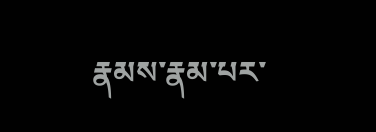རྣམས་རྣམ་པར་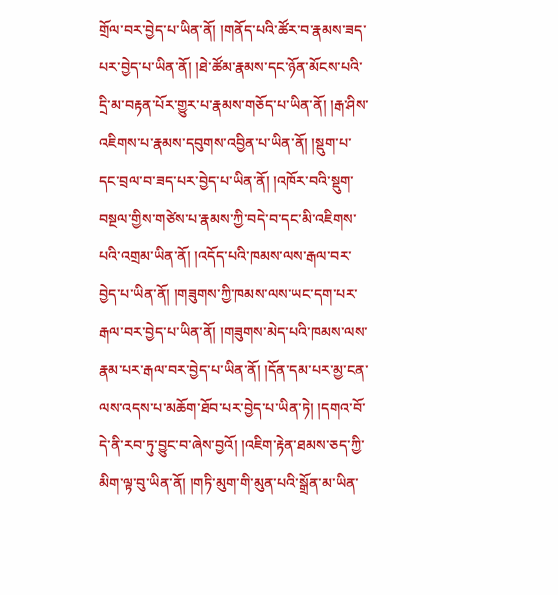གྲོལ་བར་བྱེད་པ་ཡིན་ནོ། །གནོད་པའི་ཚོར་བ་རྣམས་ཟད་པར་བྱེད་པ་ཡིན་ནོ། །ཐེ་ཚོམ་རྣམས་དང་ཉོན་མོངས་པའི་དྲི་མ་བརྟན་པོར་གྱུར་པ་རྣམས་གཅོད་པ་ཡིན་ནོ། །རྒ་ཤིས་འཇིགས་པ་རྣམས་དབུགས་འབྱིན་པ་ཡིན་ནོ། །སྡུག་པ་དང་བྲལ་བ་ཟད་པར་བྱེད་པ་ཡིན་ནོ། །འཁོར་བའི་སྡུག་བསྔལ་གྱིས་གཙེས་པ་རྣམས་ཀྱི་བདེ་བ་དང་མི་འཇིགས་པའི་འགྲམ་ཡིན་ནོ། །འདོད་པའི་ཁམས་ལས་རྒལ་བར་བྱེད་པ་ཡིན་ནོ། །གཟུགས་ཀྱི་ཁམས་ལས་ཡང་དག་པར་རྒལ་བར་བྱེད་པ་ཡིན་ནོ། །གཟུགས་མེད་པའི་ཁམས་ལས་རྣམ་པར་རྒལ་བར་བྱེད་པ་ཡིན་ནོ། །དོན་དམ་པར་མྱ་ངན་ལས་འདས་པ་མཆོག་ཐོབ་པར་བྱེད་པ་ཡིན་ཏེ། །དགའ་བོ་དེ་ནི་རབ་ཏུ་བྱུང་བ་ཞེས་བྱའོ། །འཇིག་རྟེན་ཐམས་ཅད་ཀྱི་མིག་ལྟ་བུ་ཡིན་ནོ། །གཏི་མུག་གི་མུན་པའི་སྒྲོན་མ་ཡིན་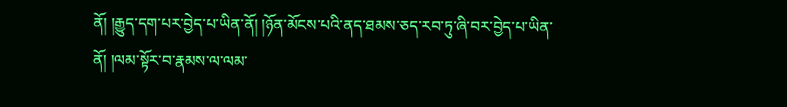ནོ། །རྒྱུད་དག་པར་བྱེད་པ་ཡིན་ནོ། །ཉོན་མོངས་པའི་ནད་ཐམས་ཅད་རབ་ཏུ་ཞི་བར་བྱེད་པ་ཡིན་ནོ། །ལམ་སྟོར་བ་རྣམས་ལ་ལམ་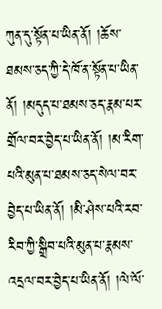ཀུན་དུ་སྟོན་པ་ཡིན་ནོ། །ཆོས་ཐམས་ཅད་ཀྱི་དེ་ཁོ་ན་སྟོན་པ་ཡིན་ནོ། །མདུད་པ་ཐམས་ཅད་རྣམ་པར་གྲོལ་བར་བྱེད་པ་ཡིན་ནོ། །མ་རིག་པའི་མུན་པ་ཐམས་ཅད་སེལ་བར་བྱེད་པ་ཡིན་ནོ། །མི་ཤེས་པའི་རབ་རིབ་ཀྱི་སྒྲིབ་པའི་མུན་པ་རྣམས་འདྲལ་བར་བྱེད་པ་ཡིན་ནོ། །ལེ་ལོ་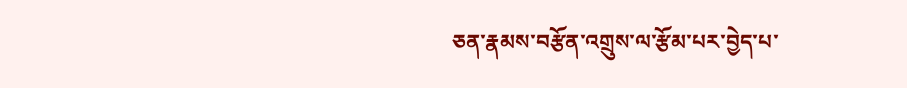ཅན་རྣམས་བརྩོན་འགྲུས་ལ་རྩོམ་པར་བྱེད་པ་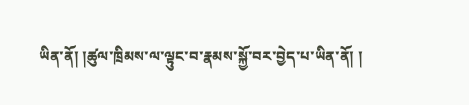ཡིན་ནོ། །ཚུལ་ཁྲིམས་ལ་ལྟུང་བ་རྣམས་སྐྱོ་བར་བྱེད་པ་ཡིན་ནོ། །